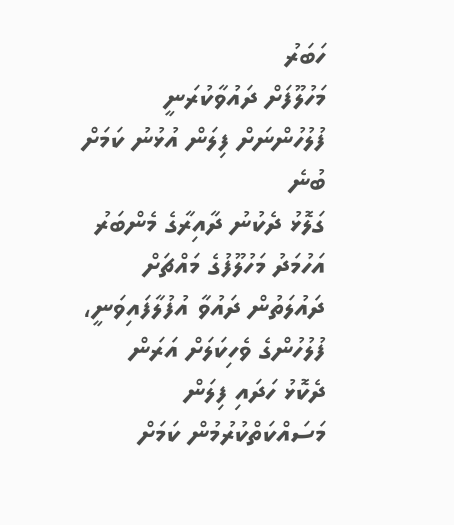ހަބަރު
މަހުލޫފަށް ދައުވާކުރަނީ ފުލުހުންނަށް ފިލަން އުޅުނު ކަމަށް ބުނެ
ގަލޮޅު ދެކުނު ދާއިރާގެ މެންބަރު އަހުމަދު މަހުލޫފުގެ މައްޗަށް ދައުލަތުން ދައުވާ އުފުލާފައިވަނީ، ފުލުހުންގެ ވެހިކަލަށް އަރަން ދެކޮޅު ހަދައި ފިލަން މަސައްކަތްކުރުމުން ކަމަށް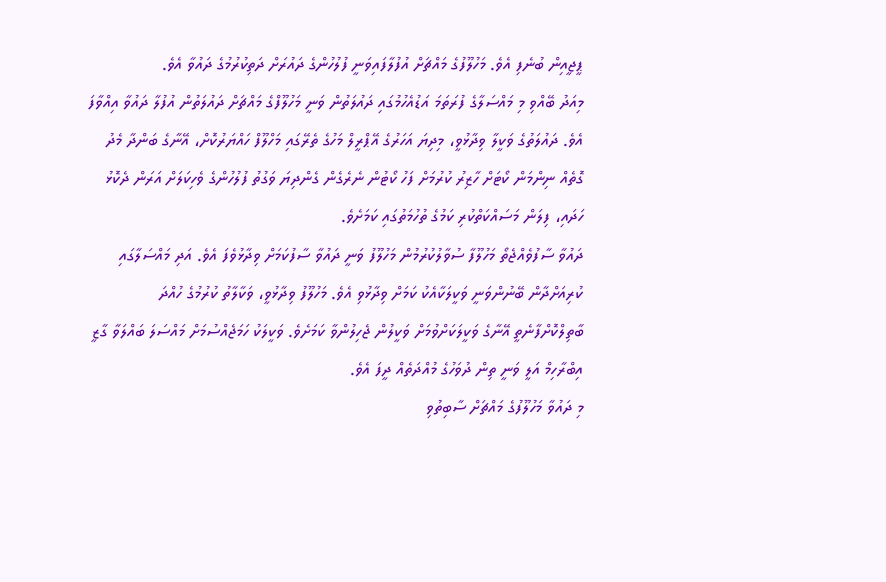ޕީޖީއިން ބުނެފި އެވެ. މަހުލޫފުގެ މައްޗަށް އުފުލާފައިވަނީ ފުލުހުންގެ ދައުރަށް ދަތިކުރުމުގެ ދައުވާ އެވެ.
މިއަދު ބޭއްވި މި މައްސަލާގެ ފުރަތަމަ އަޑުއެހުމުގައި ދައުލަތުން ވަނީ މަހުލޫފްގެ މައްޗަށް ދައުލަތުން އުފުލާ ދައުވާ އިއްވާފަ އެވެ. ދައުލަތުގެ ވަކީލާ ވިދާޅުވީ، މިދިޔަ އަހަރުގެ އޭޕްރީލް މަހުގެ ތެރޭގައި މަހްލޫފް ހައްޔަރުކޮށް، އޭނާގެ ބަންދާ މެދު ގޮތެއް ނިންމަން ކޯޓަށް ހާޒިރު ކުރުމަށް ފަހު ކޯޓުން ނެރެގެން ގެންދިޔަ ވަގުތު ފުލުހުންގެ ވެހިކަލަށް އަރަން ދެކޮޅު ހަދައި، ފިލަން މަސައްކަތްކުރި ކަމުގެ ތުހުމަތުގައި ކަމަށެވެ.
ދައުވާ ސާފުވެއްޖެތޯ މަހުލޫފާ ސުވާލުކުރުމުން މަހުލޫފު ވަނީ ދައުވާ ސާފުކަމަށް ވިދާޅުވެފަ އެވެ. އަދި މައްސަލާގައި ކުރިއަށްދާން ބޭނުންވަނީ ވަކީލަކާއެކު ކަމަށް ވިދާޅުވި އެވެ. މަހުލޫފު ވިދާޅުވީ، ވަކާލާތު ކުރުމުގެ ހުއްދަ ބާތިލްކޮށްފާނެތީ އޭނާގެ ވަކީލަކަށްވުމަށް ވަކީލުން ޖެހިލުންވާ ކަމަށެވެ. ވަކީލަކު ހަމަޖެއްސުމަށް މައްސަލަ ބައްލަވާ ގާޒީ އިބްރާހިމް އަލީ ވަނީ ތިން ދުވަހުގެ މުއްދަތެއް ދީފަ އެވެ.
މި ދައުވާ މަހުލޫފުގެ މައްޗަށް ސާބިތުވި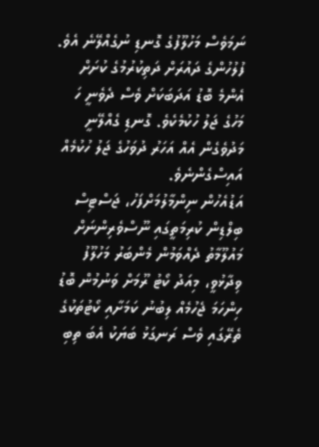ނަމަވެސް މަހުލޫފުގެ ގޮނޑި ނުގެއްލޭނެ އެވެ. ފުލުހުންގެ ދައުރަށް ދަތިކުރުމުގެ ކުށަށް އެންމެ ބޮޑު އަދަބަކަށް ވެސް ދެވެނީ ހަ މަހުގެ ޖަލު ހުކުމެކެވެ. ގޮނޑި ގެއްލޭނީ މަދުވެގެން އެއް އަހަރު ދުވަހުގެ ޖަލު ހުކުމެއް އައިސްގެންނެވެ.
އަޑުއެހުން ނިންމާލުމަށްފަހު، ޖަސްޓިސް ބިލްޑިން ކުރިމަތީގައި ނޫސްވެރިންނަށް މައުލޫމާތު ދެއްވަމުން މެންބަރު މަހުލޫފު ވިދާޅުވީ، މިއަދު ކޯޓު ރޫމަށް ވަނުމުން ބޮޑު ހިންހަމަ ޖެހުމެއް ލިބުނު ކަމަށާއި ކޯޓުތަކުގެ ތެރޭގައި ވެސް ރަނގަޅު ބަޔަކު އެބަ ތިބި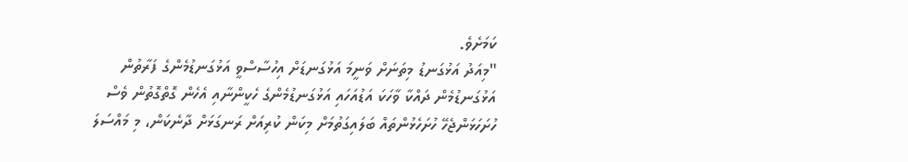ކަމަށެވެ.
"މިއަދު އަޅުގަނޑު މިތަނަށް ވަނީމަ އަޅުގަނޑަށް އިހުސާސްވީ އަޅުގަނޑުމެންގެ ފަރާތުން އަޅުގަނޑުމެން ދައްކާ ވާހަކަ އަޑުއަހައި އަޅުގަނޑުމެންގެ ހެކީންނާއި އެހެން ގޮތްގޮތުން ވެސް ހުށަހަޅަންޖެހޭ ހުށަހެޅުންތައް ބަލައިގަތުމަށް މިކަން ކުރިއަށް ރަނގަޅަށް ދާނެކަން، މި މައްސަލަ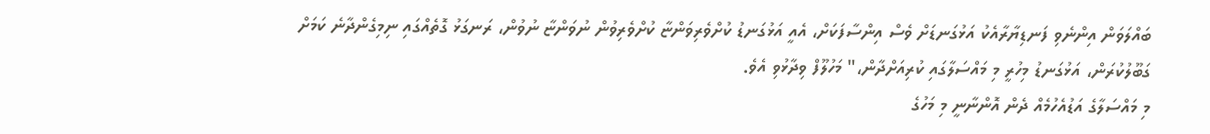ބައްލަވަން އިންނެވި ފަނޑިޔާރާއެކު އަޅުގަނޑަށް ވެސް އިންސާފަކަށް، އެއީ އަޅުގަނޑު ކުށްވެރިވަންޏާ ކުށްވެރިވުން ނުވަންޏާ ނުވުން، ރަނގަޅު ގޮތެއްގައި ނިމިގެންދާނެ ކަމަށް ގަބޫލުކުރަން، އަޅުގަނޑު މިހުރީ މި މައްސަލާގައި ކުރިއަށްދާން،" މަހުލޫފް ވިދާޅުވި އެވެ.
މި މައްސަލާގެ އަޑުއެހުމެއް ދެން އޮންނާނީ މި މަހުގެ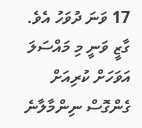17 ވަނަ ދުވަހު އެވެ. ގާޒީ ވަނީ މި މައްސަލަ އަވަހަށް ކުރިއަށް ގެންގޮސް ނިންމާލާނެ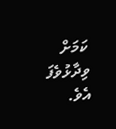ކަމަށް ވިދާޅުވެފަ އެވެ.